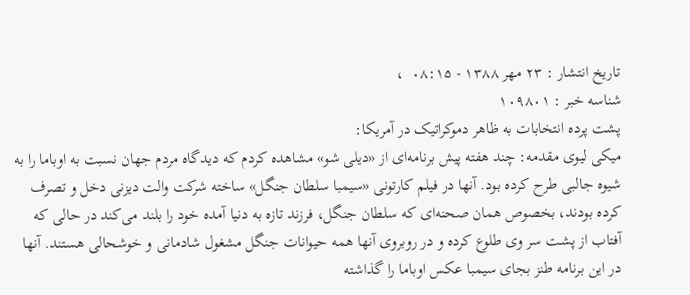تاریخ انتشار : ۲۳ مهر ۱۳۸۸ - ۰۸:۱۵  ،
شناسه خبر : ۱۰۹۸۰۱
پشت پرده انتخابات به ظاهر دموکراتیک در آمریکا:
میکی لیوی مقدمه: چند هفته پیش برنامه‌اى از «دیلى شو» مشاهده کردم که دیدگاه مردم جهان نسبت به اوباما را به شیوه جالبى طرح کرده بود. آنها در فیلم کارتونی «سیمبا سلطان جنگل» ساخته شرکت والت دیزنى دخل و تصرف کرده بودند، بخصوص همان صحنه‌اى که سلطان جنگل، فرزند تازه به دنیا آمده خود را بلند مى‌کند در حالى که آفتاب از پشت سر وى طلوع کرده و در روبروى آنها همه حیوانات جنگل مشغول شادمانى و خوشحالى هستند. آنها در این برنامه طنز بجاى سیمبا عکس اوباما را گذاشته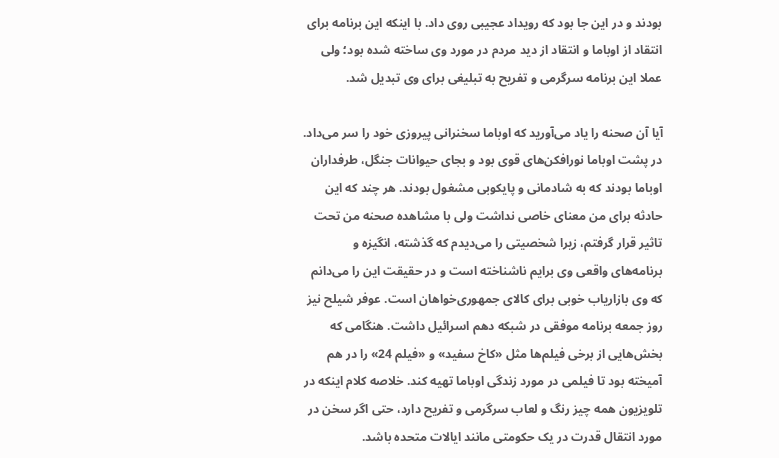بودند و در این جا بود که رویداد عجیبى روى داد. با اینکه این برنامه براى انتقاد از اوباما و انتقاد از دید مردم در مورد وى ساخته شده بود؛ ولى عملا این برنامه سرگرمى و تفریح به تبلیغى براى وى تبدیل شد.

آیا آن صحنه را یاد می‌آورید که اوباما سخنرانی پیروزی خود را سر می‌داد. در پشت اوباما نورافکن‌هاى قوى بود و بجاى حیوانات جنگل، طرفداران اوباما بودند که به شادمانى و پایکوبى مشغول بودند. هر چند که این حادثه براى من معناى خاصى نداشت ولى با مشاهده صحنه من تحت تاثیر قرار گرفتم، زیرا شخصیتى را مى‌دیدم که گذشته، انگیزه و برنامه‌هاى واقعى وى برایم ناشناخته است و در حقیقت این را مى‌دانم که وى بازاریاب خوبى براى کالاى جمهورى‌خواهان است. عوفر شیلح نیز روز جمعه برنامه موفقى در شبکه دهم اسرائیل داشت. هنگامى که بخش‌هایى از برخی فیلم‌ها مثل «کاخ سفید» و «فیلم 24» را در هم آمیخته بود تا فیلمى در مورد زندگى اوباما تهیه کند. خلاصه کلام اینکه در تلویزیون همه چیز رنگ و لعاب سرگرمى و تفریح دارد، حتى اگر سخن در مورد انتقال قدرت در یک حکومتى مانند ایالات متحده باشد.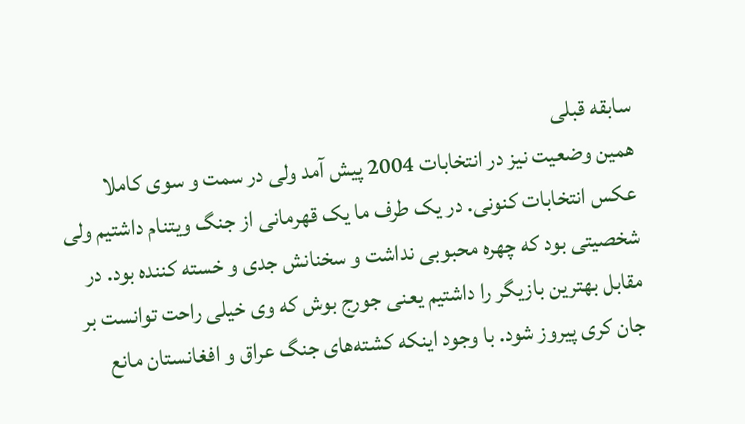سابقه قبلی
همین وضعیت نیز در انتخابات 2004 پیش آمد ولى در سمت و سوى کاملا عکس انتخابات کنونى. در یک طرف ما یک قهرمانى از جنگ ویتنام داشتیم ولى شخصیتى بود که چهره محبوبى نداشت و سخنانش جدى و خسته کننده بود. در مقابل بهترین بازیگر را داشتیم یعنى جورج بوش که وى خیلى راحت توانست بر جان کری پیروز شود. با وجود اینکه کشته‌هاى جنگ عراق و افغانستان مانع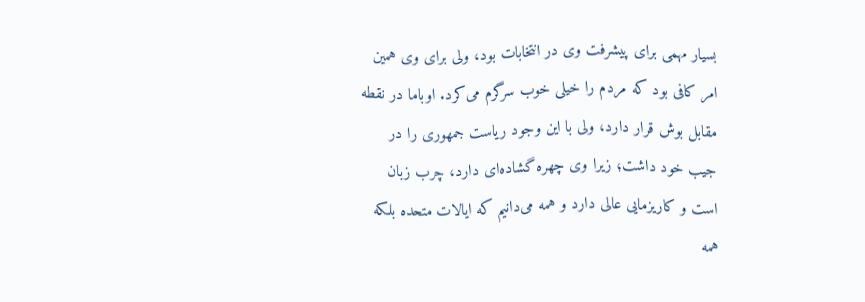بسیار مهمى براى پیشرفت وى در انتخابات بود، ولى براى وى همین امر کافى بود که مردم را خیلى خوب سرگرم مى‌کرد. اوباما در نقطه مقابل بوش قرار دارد، ولى با این وجود ریاست جمهورى را در جیب خود داشت؛ زیرا وى چهره گشاده‌اى دارد، چرب زبان است و کاریزمایى عالى دارد و همه مى‌دانیم که ایالات متحده بلکه همه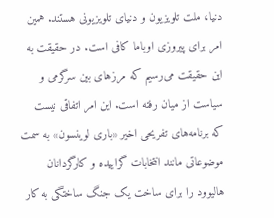دنیا، ملت تلویزیون و دنیاى تلویزیونى هستند. همین امر براى پیروزى اوباما کافى است. در حقیقت به این حقیقت مى‌رسیم که مرزهاى بین سرگرمى و سیاست از میان رفته است. این امر اتفاقى نیست که برنامه‌هاى تفریحى اخیر «باری لوینسون» به سمت موضوعاتى مانند انتخابات گراییده و کارگردانان هالیوود را براى ساخت یک جنگ ساختگى به کار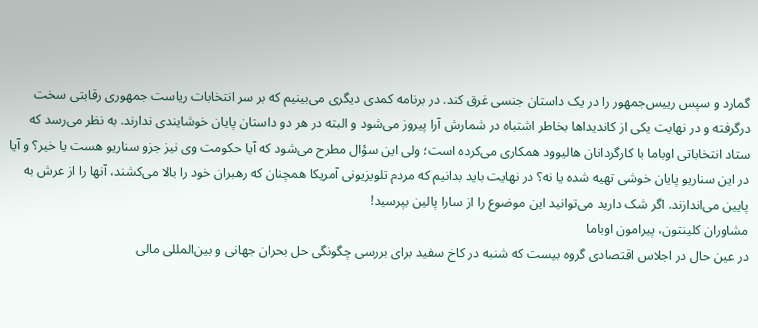گمارد و سپس رییس‌جمهور را در یک داستان جنسى غرق کند. در برنامه کمدى دیگرى مى‌بینیم که بر سر انتخابات ریاست جمهورى رقابتى سخت درگرفته و در نهایت یکى از کاندیداها بخاطر اشتباه در شمارش آرا پیروز مى‌شود و البته در هر دو داستان پایان خوشایندی ندارند. به نظر مى‌رسد که ستاد انتخاباتى اوباما با کارگردانان هالیوود همکارى مى‌کرده است؛ ولى این سؤال مطرح مى‌شود که آیا حکومت وى نیز جزو سناریو هست یا خیر؟ و آیا در این سناریو پایان خوشى تهیه شده یا نه؟ در نهایت باید بدانیم که مردم تلویزیونى آمریکا همچنان که رهبران خود را بالا مى‌کشند، آنها را از عرش به پایین مى‌اندازند. اگر شک دارید می‌توانید این موضوع را از سارا پالین بپرسید!
مشاوران کلینتون، پیرامون اوباما
در عین حال در اجلاس اقتصادی گروه بیست که شنبه در کاخ سفید برای بررسی چگونگی حل بحران جهانی و بین‌المللی مالی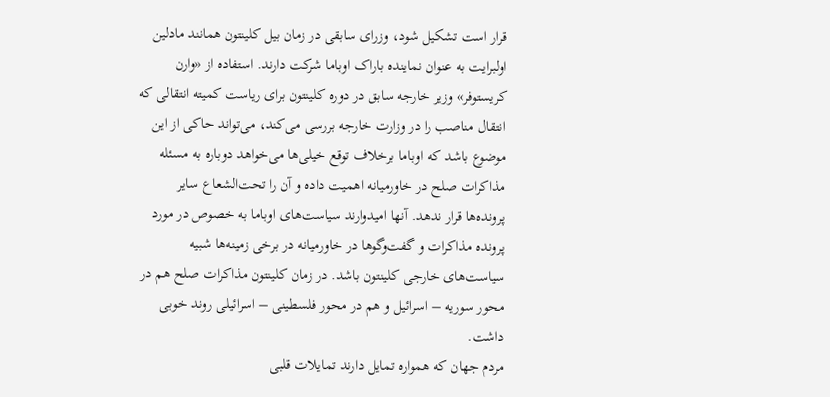قرار است تشکیل شود، وزرای سابقی در زمان بیل کلینتون همانند مادلین اولبرایت به عنوان نماینده باراک اوباما شرکت دارند. استفاده از «وارن کریستوفر» وزیر خارجه سابق در دوره کلینتون برای ریاست کمیته انتقالی که انتقال مناصب را در وزارت خارجه بررسی می‌کند، می‌تواند حاکی از این موضوع باشد که اوباما برخلاف توقع خیلی‌ها می‌خواهد دوباره به مسئله مذاکرات صلح در خاورمیانه اهمیت داده و آن را تحت‌الشعاع سایر پرونده‌ها قرار ندهد. آنها امیدوارند سیاست‌های اوباما به خصوص در مورد پرونده مذاکرات و گفت‌و‌گوها در خاورمیانه در برخی زمینه‌ها شبیه سیاست‌های خارجی کلینتون باشد. در زمان کلینتون مذاکرات صلح هم در محور سوریه – اسرائیل و هم در محور فلسطینی – اسرائیلی روند خوبی داشت.
مردم جهان که همواره تمایل دارند تمایلات قلبی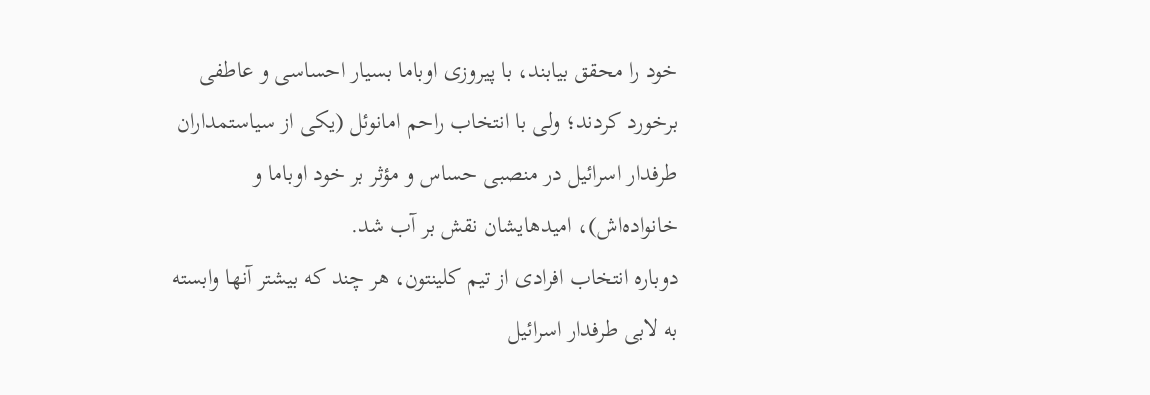خود را محقق بیابند، با پیروزی اوباما بسیار احساسی و عاطفی برخورد کردند؛ ولی با انتخاب راحم امانوئل (یکی از سیاستمداران طرفدار اسرائیل در منصبی حساس و مؤثر بر خود اوباما و خانواده‌اش)، امیدهایشان نقش بر آب شد.
دوباره انتخاب افرادی از تیم کلینتون، هر چند که بیشتر آنها وابسته به لابی طرفدار اسرائیل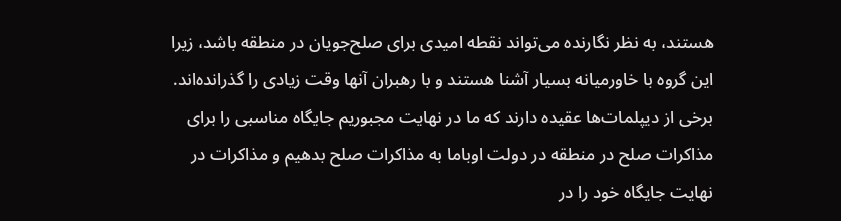هستند، به نظر نگارنده می‌تواند نقطه امیدی برای صلح‌جویان در منطقه باشد، زیرا این گروه با خاورمیانه بسیار آشنا هستند و با رهبران آنها وقت زیادی را گذرانده‌اند.
برخی از دیپلمات‌ها عقیده دارند که ما در نهایت مجبوریم جایگاه مناسبی را برای مذاکرات صلح در منطقه در دولت اوباما به مذاکرات صلح بدهیم و مذاکرات در نهایت جایگاه خود را در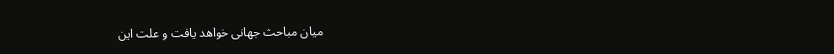میان مباحث جهانی خواهد یافت و علت این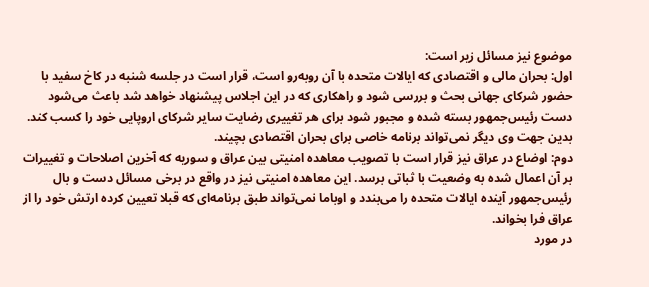موضوع نیز مسائل زیر است:
اول: بحران مالی و اقتصادی که ایالات متحده با آن روبه‌رو است، قرار است در جلسه شنبه در کاخ سفید با حضور شرکای جهانی بحث و بررسی شود و راهکاری که در این اجلاس پیشنهاد خواهد شد باعث می‌شود دست رئیس‌جمهور بسته شده و مجبور شود برای هر تغییری رضایت سایر شرکای اروپایی خود را کسب کند. بدین جهت وی دیگر نمی‌تواند برنامه خاصی برای بحران اقتصادی بچیند.
دوم: اوضاع در عراق نیز قرار است با تصویب معاهده امنیتی بین عراق و سوریه که آخرین اصلاحات و تغییرات بر آن اعمال شده به وضعیت با ثباتی برسد. این معاهده امنیتی نیز در واقع در برخی مسائل دست و بال رئیس‌جمهور آینده ایالات متحده را می‌بندد و اوباما نمی‌تواند طبق برنامه‌ای که قبلا تعیین کرده ارتش خود را از عراق فرا بخواند.
در مورد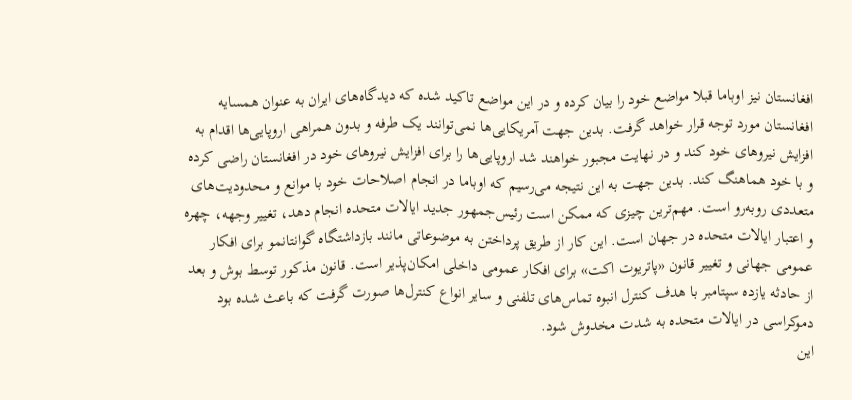افغانستان نیز اوباما قبلا مواضع خود را بیان کرده و در این مواضع تاکید شده که دیدگاه‌های ایران به عنوان همسایه افغانستان مورد توجه قرار خواهد گرفت. بدین جهت آمریکایی‌ها نمی‌توانند یک طرفه و بدون همراهی اروپایی‌ها اقدام به افزایش نیروهای خود کند و در نهایت مجبور خواهند شد اروپایی‌ها را برای افزایش نیروهای خود در افغانستان راضی کرده و با خود هماهنگ کند. بدین جهت به این نتیجه می‌رسیم که اوباما در انجام اصلاحات خود با موانع و محدودیت‌های متعددی روبه‌رو است. مهم‌ترین چیزی که ممکن است رئیس‌جمهور جدید ایالات متحده انجام دهد، تغییر وجهه، چهره و اعتبار ایالات متحده در جهان است. این کار از طریق پرداختن به موضوعاتی مانند بازداشتگاه گوانتانمو برای افکار عمومی جهانی و تغییر قانون «پاتریوت اکت» برای افکار عمومی داخلی امکان‌پذیر است. قانون مذکور توسط بوش و بعد از حادثه یازده سپتامبر با هدف کنترل انبوه تماس‌های تلفنی و سایر انواع کنترل‌ها صورت گرفت که باعث شده بود دموکراسی در ایالات متحده به شدت مخدوش شود.
این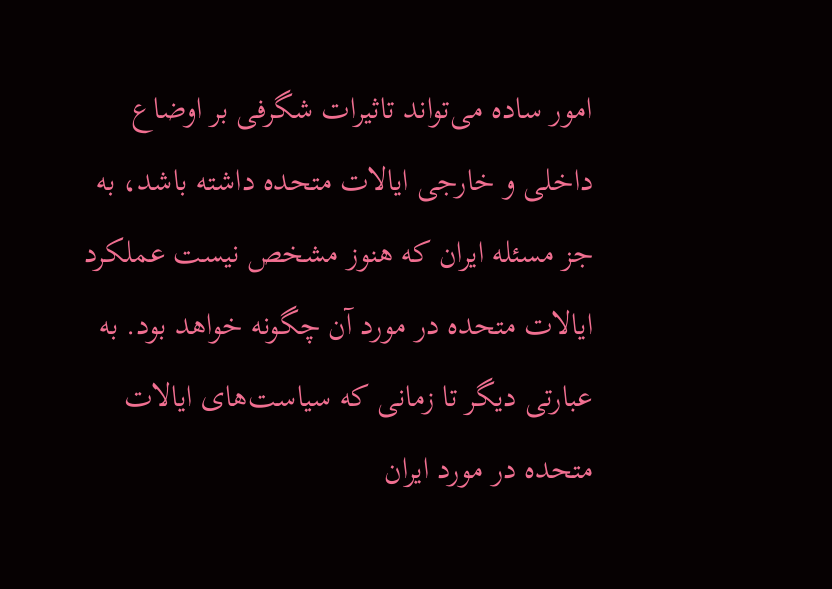امور ساده می‌تواند تاثیرات شگرفی بر اوضاع داخلی و خارجی ایالات متحده داشته باشد، به جز مسئله ایران که هنوز مشخص نیست عملکرد ایالات متحده در مورد آن چگونه خواهد بود. به عبارتی دیگر تا زمانی که سیاست‌های ایالات متحده در مورد ایران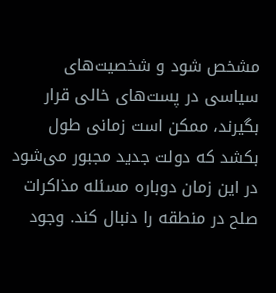مشخص شود و شخصیت‌های سیاسی در پست‌های خالی قرار بگیرند، ممکن است زمانی طول بکشد که دولت جدید مجبور می‌شود در این زمان دوباره مسئله مذاکرات صلح در منطقه را دنبال کند. وجود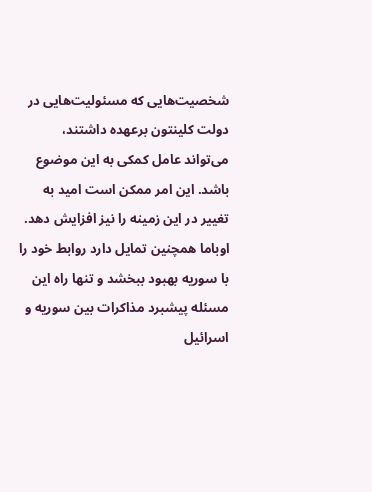شخصیت‌هایی که مسئولیت‌هایی در دولت کلینتون برعهده داشتند، می‌تواند عامل کمکی به این موضوع باشد. این امر ممکن است امید به تغییر در این زمینه را نیز افزایش دهد. اوباما همچنین تمایل دارد روابط خود را با سوریه بهبود ببخشد و تنها راه این مسئله پیشبرد مذاکرات بین سوریه و اسرائیل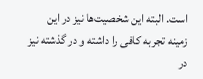است. البته این شخصیت‌ها نیز در این زمینه تجربه کافی را داشته و در گذشته نیز در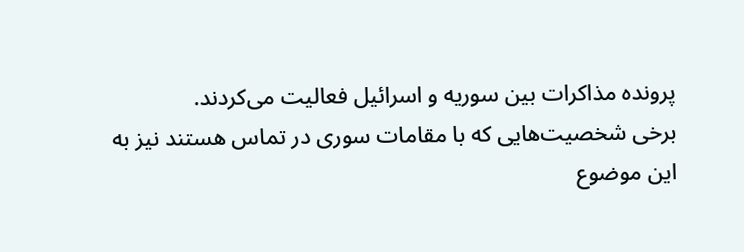پرونده مذاکرات بین سوریه و اسرائیل فعالیت می‌کردند.
برخی شخصیت‌هایی که با مقامات سوری در تماس هستند نیز به این موضوع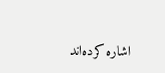اشاره کرده‌اند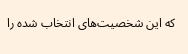که این شخصیت‌های انتخاب شده را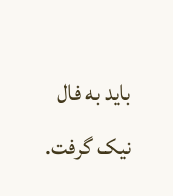باید به فال نیک گرفت.